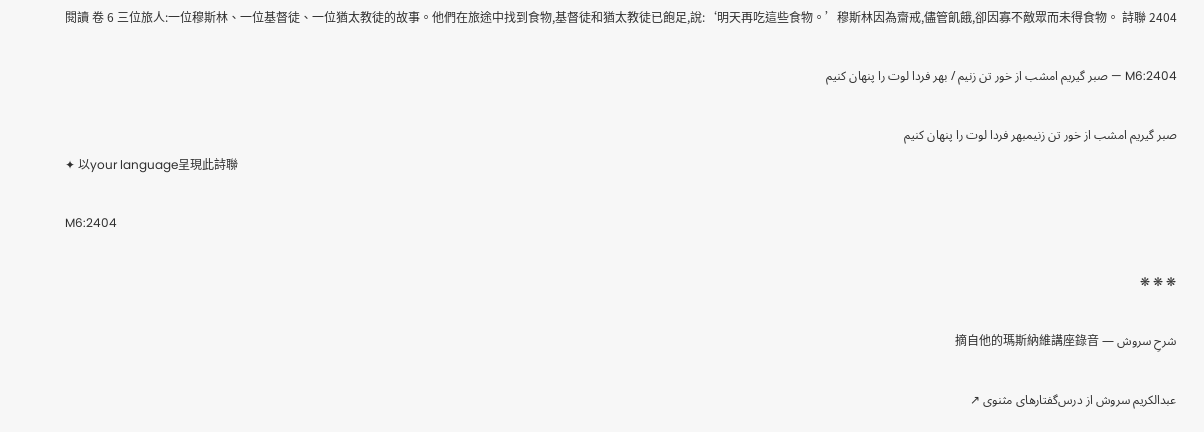閱讀 卷 6 三位旅人:一位穆斯林、一位基督徒、一位猶太教徒的故事。他們在旅途中找到食物,基督徒和猶太教徒已飽足,說:‘明天再吃這些食物。’穆斯林因為齋戒,儘管飢餓,卻因寡不敵眾而未得食物。 詩聯 2404

M6:2404 — صبر گیریم امشب از خور تن زنیم / بهر فردا لوت را پنهان کنیم

صبر گیریم امشب از خور تن زنیمبهر فردا لوت را پنهان کنیم
✦ 以your language呈現此詩聯

M6:2404

❋ ❋ ❋

شرحِ سروش — 摘自他的瑪斯納維講座錄音

عبدالکریم سروش از درس‌گفتارهای مثنوی ↗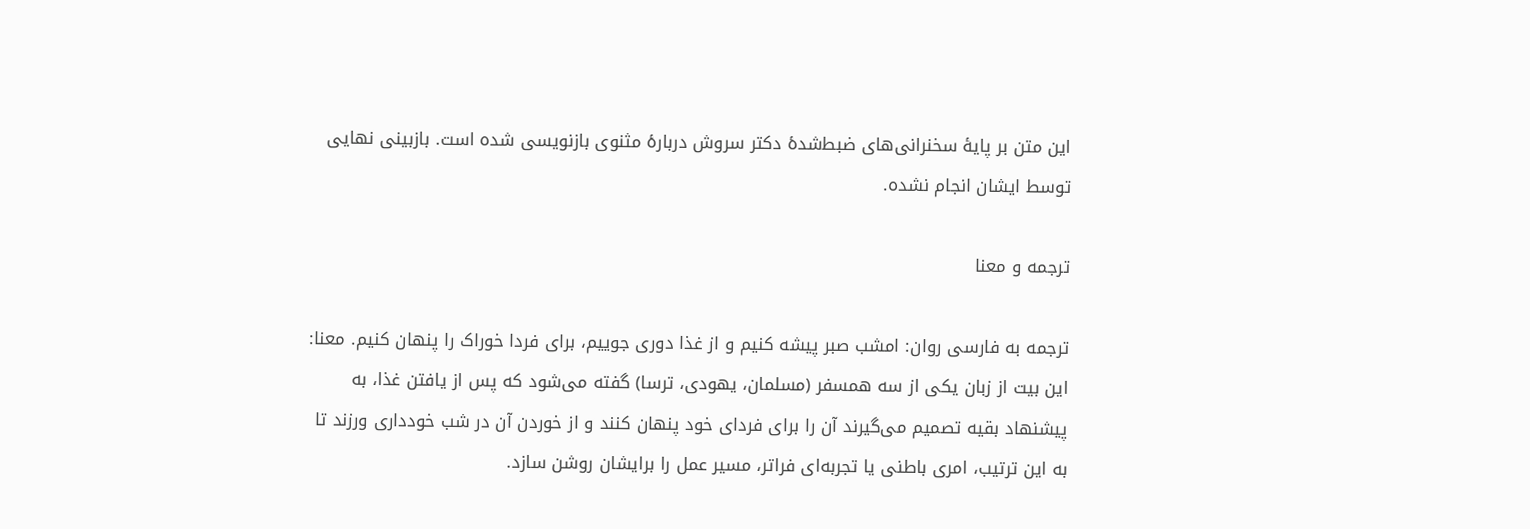این متن بر پایهٔ سخنرانی‌های ضبط‌شدهٔ دکتر سروش دربارهٔ مثنوی بازنویسی شده است. بازبینی نهایی توسط ایشان انجام نشده.

ترجمه و معنا

ترجمه به فارسی روان: امشب صبر پیشه کنیم و از غذا دوری جوییم، برای فردا خوراک را پنهان کنیم. معنا: این بیت از زبان یکی از سه همسفر (مسلمان، یهودی، ترسا) گفته می‌شود که پس از یافتن غذا، به پیشنهاد بقیه تصمیم می‌گیرند آن را برای فردای خود پنهان کنند و از خوردن آن در شب خودداری ورزند تا به این ترتیب، امری باطنی یا تجربه‌ای فراتر، مسیر عمل را برایشان روشن سازد.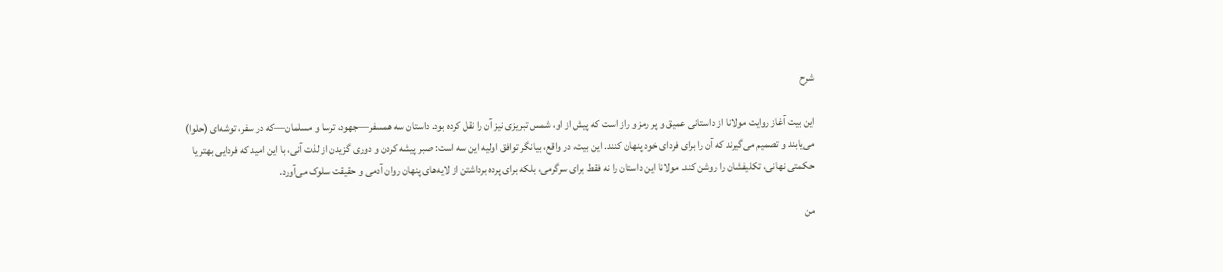شرح

این بیت آغاز روایت مولانا از داستانی عمیق و پر رمز و راز است که پیش از او، شمس تبریزی نیز آن را نقل کرده بود. داستان سه همسفر—جهود، ترسا و مسلمان—که در سفر، توشه‌ای (حلوا) می‌یابند و تصمیم می‌گیرند که آن را برای فردای خود پنهان کنند. این بیت، در واقع، بیانگر توافق اولیه این سه است: صبر پیشه کردن و دوری گزیدن از لذت آنی، با این امید که فردایی بهتر یا حکمتی نهانی، تکلیفشان را روشن کند. مولانا این داستان را نه فقط برای سرگرمی، بلکه برای پرده برداشتن از لایه‌های پنهان روان آدمی و حقیقت سلوک می‌آورد.

من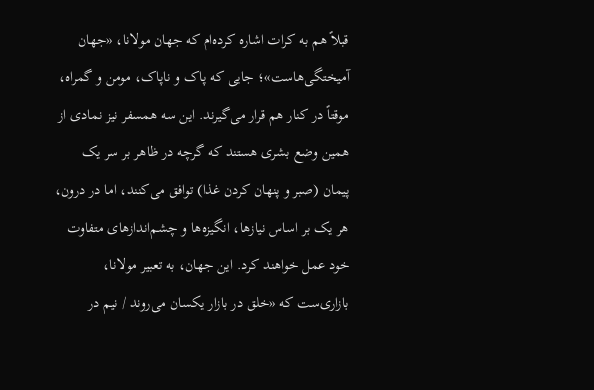قبلاً هم به کرات اشاره کرده‌ام که جهان مولانا، «جهان آمیختگی‌هاست»؛ جایی که پاک و ناپاک، مومن و گمراه، موقتاً در کنار هم قرار می‌گیرند. این سه همسفر نیز نمادی از همین وضع بشری هستند که گرچه در ظاهر بر سر یک پیمان (صبر و پنهان کردن غذا) توافق می‌کنند، اما در درون، هر یک بر اساس نیازها، انگیزه‌ها و چشم‌اندازهای متفاوت خود عمل خواهند کرد. این جهان، به تعبیر مولانا، بازاری‌ست که «خلق در بازار یکسان می‌روند / نیم در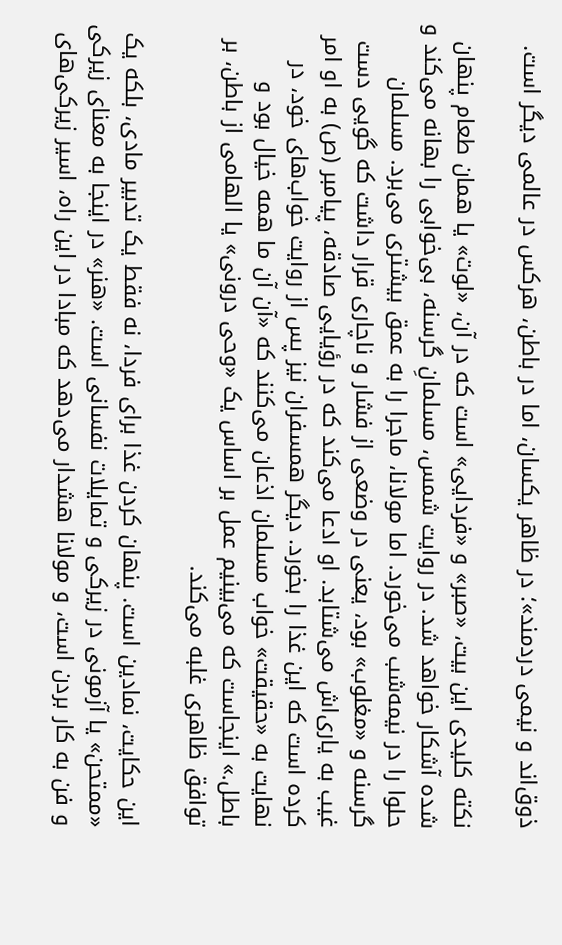ذوق‌اند و نیمی دردمند»؛ در ظاهر یکسان، اما در باطن، هرکس در عالمی دیگر است.

نکته کلیدی این بیت، «صبر» و «فردایی» است که در آن، «لوت» یا همان طعام پنهان شده آشکار خواهد شد. در روایت شمس، مسلمانِ گرسنه، بی‌خوابی را بهانه می‌کند و حلوا را در نیمه‌شب می‌خورد. اما مولانا، ماجرا را به عمق بیشتری می‌برد. مسلمان گرسنه و «مغلوب» بود، یعنی در وضعی از فشار و ناچاری قرار داشت که گویی دست غیب به یاری‌اش می‌شتابد. او ادعا می‌کند که در رؤیایی صادقه، پیامبر (ص) به او امر کرده است که این غذا را بخورد. دیگر همسفران نیز پس از روایت خواب‌های خود، در نهایت به «حقیقت» خواب مسلمان اذعان می‌کنند که «آن آن ما همه خیال بود و باطل.» اینجاست که می‌بینیم عمل بر اساس یک «وحی درونی» یا الهامی از باطن، بر توافق ظاهری غلبه می‌کند.

این حکایت، نمادین است. پنهان کردن غذا برای فردا، نه فقط یک تدبیر مادی، بلکه یک «ممتحن» یا آزمونی در زیرکی و تمایلات نفسانی است. «هنر» در اینجا به معنای زیرکی و فن به کار بردن است، و مولانا هشدار می‌دهد که مبادا در این راه، اسیر زیرکی‌های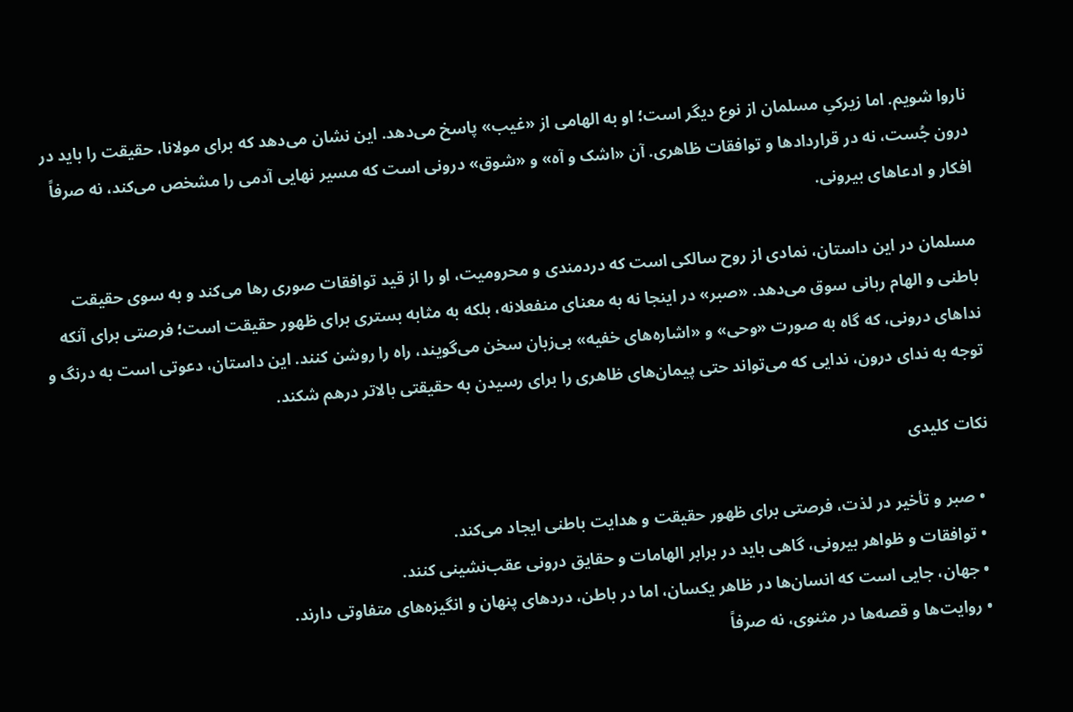ناروا شویم. اما زیرکیِ مسلمان از نوع دیگر است؛ او به الهامی از «غیب» پاسخ می‌دهد. این نشان می‌دهد که برای مولانا، حقیقت را باید در درون جُست، نه در قراردادها و توافقات ظاهری. آن «اشک و آه» و «شوق» درونی است که مسیر نهایی آدمی را مشخص می‌کند، نه صرفاً افکار و ادعاهای بیرونی.

مسلمان در این داستان، نمادی از روح سالکی است که دردمندی و محرومیت، او را از قید توافقات صوری رها می‌کند و به سوی حقیقت باطنی و الهام ربانی سوق می‌دهد. «صبر» در اینجا نه به معنای منفعلانه، بلکه به مثابه بستری برای ظهور حقیقت است؛ فرصتی برای آنکه نداهای درونی، که گاه به صورت «وحی» و «اشاره‌های خفیه» بی‌زبان سخن می‌گویند، راه را روشن کنند. این داستان، دعوتی است به درنگ و توجه به ندای درون، ندایی که می‌تواند حتی پیمان‌های ظاهری را برای رسیدن به حقیقتی بالاتر درهم شکند.

نکات کلیدی

  • صبر و تأخیر در لذت، فرصتی برای ظهور حقیقت و هدایت باطنی ایجاد می‌کند.
  • توافقات و ظواهر بیرونی، گاهی باید در برابر الهامات و حقایق درونی عقب‌نشینی کنند.
  • جهان، جایی است که انسان‌ها در ظاهر یکسان، اما در باطن، دردهای پنهان و انگیزه‌های متفاوتی دارند.
  • روایت‌ها و قصه‌ها در مثنوی، نه صرفاً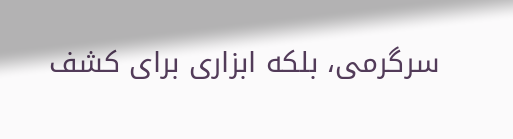سرگرمی، بلکه ابزاری برای کشف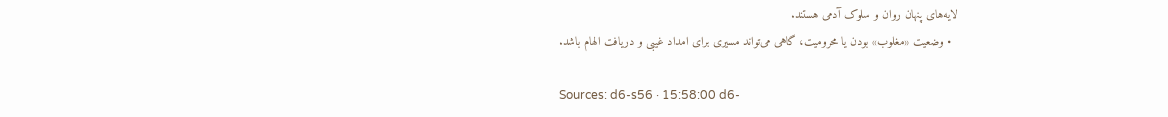لایه‌های پنهان روان و سلوک آدمی هستند.
  • وضعیت «مغلوب» بودن یا محرومیت، گاهی می‌تواند مسیری برای امداد غیبی و دریافت الهام باشد.

Sources: d6-s56 · 15:58:00 d6-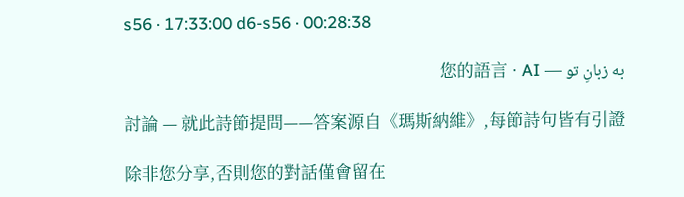s56 · 17:33:00 d6-s56 · 00:28:38

به زبانِ تو — 您的語言 · AI

討論 — 就此詩節提問——答案源自《瑪斯納維》,每節詩句皆有引證

除非您分享,否則您的對話僅會留在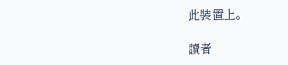此裝置上。

讀者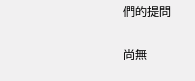們的提問

尚無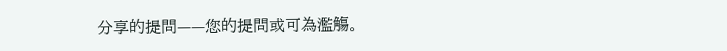分享的提問——您的提問或可為濫觴。